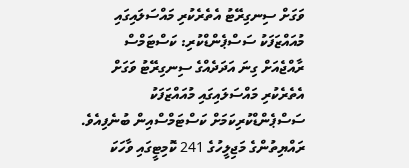ވަގަށް ސިނގިރޭޓު އެތެރެކުރި މައްސަލައިގައި މުއައްޒަފަކު ސަސްޕެންޑްކުރި: ކަސްޓަމްސް
ރާއްޖެއަށް ގިނަ އަދަދެއްގެ ސިނގިރޭޓު ވަގަށް އެތެރެކުރި މައްސަލައިގައި މުއައްޒަފަކު ސަސްޕެންޑްކުރިކަމަށް ކަސްޓަމްސްއިން ބުނެފިއެވެ.
ރައްޔިތުންގެ މަޖިލީހުގެ 241 ކޮމިޓީގައި ވާހަކަ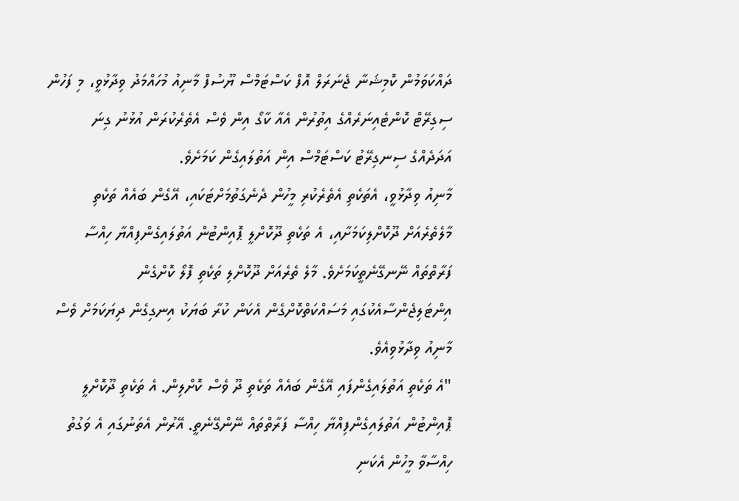ދައްކަވަމުން ކޮމިޝަނާ ޖެނަރަލް އޮފް ކަސްޓަމްސް ޔޫސުފް މާނިއު މުހައްމަދު ވިދާޅުވީ، މި ފަހުން ސިގިރޭޓް ކޮންޓެއިނަރެއްގެ އިތުރުން އެއާ ކާގޯ އިން ވެސް އެތެރެކުރަން އުޅުނު ގިނަ އަދަދެއްގެ ސިނގިރޭޓު ކަސްޓަމްސް އިން އަތުލައިގެން ކަމަށެވެ.
މާނިއު ވިދާޅުވީ، އެތަކެތި އެތެރެކުރި މީހުން ދެނެގަތުމަށްޓަކައި، އޭގެން ބައެއް ތަކެތި މާލެތެރެއަށް ދޫކޮށްލިކަމަށާއި، އެ ތަކެތި ދޫކޮށްލީ ޕޮއިންޓުން އަތުލައިގެންފިއްޔާ ހިއްސާ ފަރާތްތައް ނޭނގޭނެތީކަމަށެވެ. މާލެ ތެރެއަށް ދޫކޮށްލި ތަކެތި ފޮލޯ ކޮށްގެން އިންޓަލިޖެންސާއެކުގައި މަސައްކަތްކޮށްގެން އެކަން ކުރާ ބަޔަކު އިނގިގެން ދިޔަކަމަށް ވެސް މާނިއު ވިދާޅުވިއެވެ.
"އެ ތަކެތި އަތުލައިގެންފައި އޭގެން ބައެއް ތަކެތި ދޫ ވެސް ކޮށްލިން. އެ ތަކެތި ދޫކޮށްލީ ޕޮއިންޓުން އަތުލައިގެންފިއްޔާ ހިއްސާ ފަރާތްތައް ނޭންގޭނެތީ. އޭރުން އެތަނުގައި އެ ވަގުތު ހިއްސާވާ މީހުން އެކަނި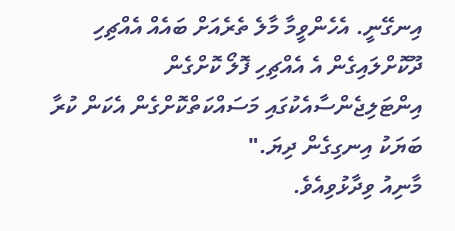އިނގޭނީ. އެހެންވީމާ މާލެ ތެރެއަށް ބައެއް އެއްޗިހި ދޫކޮށްލައިގެން އެ އެއްޗިހި ފޮލޯ ކޮށްގެން އިންޓަލިޖެންސާއެކުގައި މަސައްކަތްކޮށްގެން އެކަން ކުރާ ބަޔަކު އިނގިގެން ދިޔަ."
މާނިއު ވިދާޅުވިއެވެ.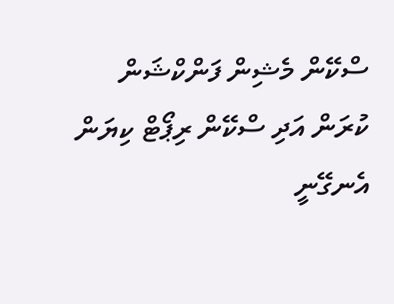ސްކޭން މެޝިން ފަންކްޝަން ކުރަން އަދި ސްކޭން ރިޕޯޓް ކިޔަން އެނގޭނީ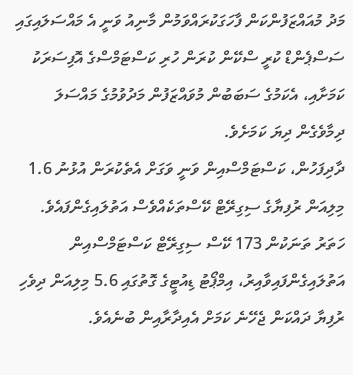މަދު މުއައްޒަފުންކަން ފާހަގަކުރައްވަމުން މާނިއު ވަނީ އެ މައްސަލައިގައި ސަސްޕެންޑް ކުރީ ސްކޭން ކުރަން ހުރި ކަސްޓަމްސްގެ އޮފިސަރަކު ކަމަށާއި، އެކަމުގެ ސަބަބުން މުވައްޒަފުން މަދުވުމުގެ މައްސަލަ ދިމާވެގެން ދިޔަ ކަމަށެވެ.
ދާދިފަހުން، ކަސްޓަމްސްއިން ވަނީ ވަގަށް އެތެކުރަން އުޅުނު 1.6 މިލިއަން ރުފިޔާގެ ސިގިރޭޓް ކޭސްތަކެއްވެސް އަތުލައިގެންފައެވެ. ހަތަރު ތަނަކުން 173 ކޭސް ސިގިރޭޓް ކަސްޓަމްސްއިން އަތުލައިގެންފައިވާއިރު، އިމްޕޯޓު ޑިއުޓީގެ ގޮތުގައި 5.6 މިލިއަން ދިވެހި ރުފިޔާ ދައްކަން ޖެހޭނެ ކަމަށް އެއިދާރާއިން ބުނެއެވެ.